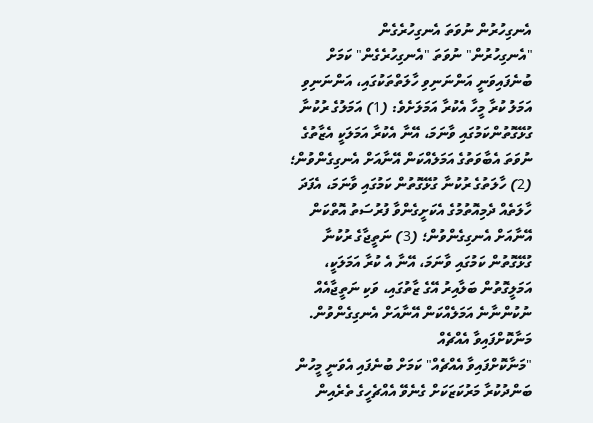އެނގިހުރުން ނުވަތަ އެނގިހުރެގެން
"އެނގިހުރުން" ނުވަތަ "އެނގިހުރެގެން" ކަމަށް ބުނެފައިވަނީ އަންނަނިވި ހާލަތްތަކުގައި، އަންނަނިވި އަމަލު ކުރާ މީހާ އެކުރާ އަމަލަށެވެ: (1) އަމަލުގެ ރުކުނާ ގުޅޭގޮތުންކަމުގައި ވާނަމަ، އޭނާ އެކުރާ އަމަލަކީ އެޒާތުގެ ނުވަތަ އެބާވަތުގެ އަމަލެއްކަން އޭނާއަށް އެނގިގެންވުން؛ (2) ހާލަތުގެ ރުކުނާ ގުޅޭގޮތުން ކަމުގައި ވާނަމަ، އެފަދަ ހާލަތެއް ދެމިއޮތުމުގެ އެކަށީގެންވާ ފުރުސަތު އޮތްކަން އޭނާއަށް އެނގިގެންވުން؛ (3) ނަތީޖާގެ ރުކުނާ ގުޅޭގޮތުން ކަމުގައި ވާނަމަ، އޭނާ އެ ކުރާ އަމަލަކީ، އަމަލީގޮތުން ބަލާއިރު އޭގެ ޒާތުގައި، ވަކި ނަތީޖާއެއް ނުކުންނާނެ އަމަލެއްކަން އޭނާއަށް އެނގިގެންވުން.
މަނާކޮށްފައިވާ އެއްޗެއް
"މަނާކޮށްފައިވާ އެއްޗެއް" ކަމަށް ބުނެފައި އެވަނީ މީހުން ބަންދުކުރާ މަރުކަޒަކަށް ގެނެވޭ އެއްޗެހީގެ ތެރެއިން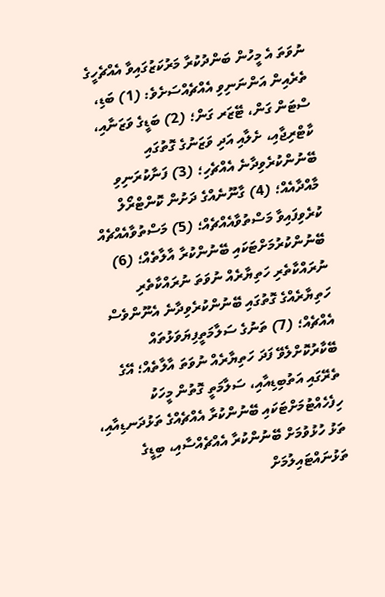ނުވަތަ އެ މީހުން ބަންދުކުރާ މަރުކަޒުގައިވާ އެއްޗެހީގެ ތެރެއިން އަންނަނިވި އެއްޗެއްސަށެވެ: (1) ބަޑި، ސްޓަން ގަން، ޓޭޒަރ ގަން؛ (2) ބަޑީގެ ވަޒަނާއި، ކާޓްރިޖާއި، ށެލާއި އަދި ވަޒަނުގެ ގޮތުގައި ބޭނުންކުރެވިދާނެ އެއްޗެހި؛ (3) ފަނާކުރަނިވި މާއްދާއެއް؛ (4) ގާނޫނެއްގެ ދަށުން ކޮންޓްރޯލް ކުރެވިފައިވާ މަސްތުވާއެއްޗެއް؛ (5) މަސްތުވާއެއްޗެއް ބޭނުންކުރުމަށްޓަކައި ބޭނުންކުރާ އާލާތެއް؛ (6) ނުރައްކާތެރި ހަތިޔާރެއް ނުވަތަ ނުރައްކާތެރި ހަތިޔާރެއްގެ ގޮތުގައި ބޭނުންކުރެވިދާނެ އެނޫންވެސް އެއްޗެއް؛ (7) ތަނުގެ ސަލާމަތީފިޔަވަޅުތައް ބޭކާރުކޮށްލެވޭ ފަދަ ހަތިޔާރެއް ނުވަތަ އާލާތެއް؛ އޭގެ ތެރޭގައި އަތުބިޑިއާއި، ސަލާމަތީ ގޮތުން މީހަކު ހިފެހެއްޓުމަށްޓަކައި ބޭނުންކުރާ އެއްޗެއްގެ ތަޅުދަނޑިއާއި، ތަޅު ހުޅުވުމަށް ބޭނުންކުރާ އެއްޗެއްސާއި، ބިޑީގެ ތަޅުނައްޓައިލުމަށް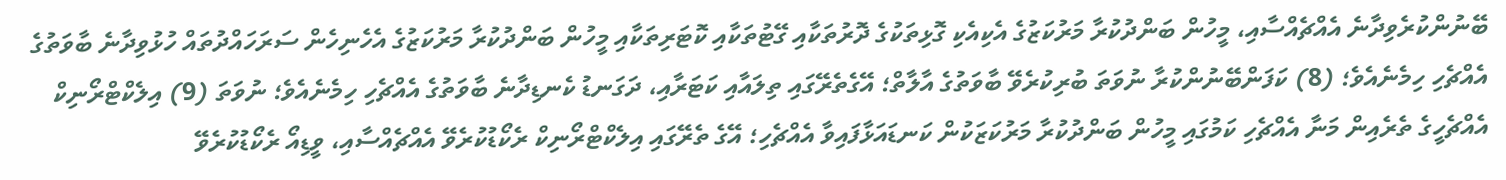ބޭނުންކުރެވިދާނެ އެއްޗެއްސާއި، މީހުން ބަންދުކުރާ މަރުކަޒުގެ އެކިއެކި ގޮޅިތަކުގެ ދޮރުތަކާއި ގޭޓުތަކާއި ކޮޓަރިތަކާއި މީހުން ބަންދުކުރާ މަރުކަޒުގެ އެހެނިހެން ސަރަހައްދުތައް ހުޅުވިދާނެ ބާވަތުގެ އެއްޗެހި ހިމެނެއެވެ؛ (8) ކަފަންބޭނުންކުރާ ނުވަތަ ބުރިކުރެވޭ ބާވަތުގެ އާލާތް؛ އޭގެތެރޭގައި ތިލައާއި ކަޓަރާއި، ދަގަނޑު ކެނޑިދާނެ ބާވަތުގެ އެއްޗެހި ހިމެނެއެވެ؛ ނުވަތަ (9) އިލެކްޓްރޯނިކް އެއްޗެހީގެ ތެރެއިން މަނާ އެއްޗެހި ކަމުގައި މީހުން ބަންދުކުރާ މަރުކަޒަކުން ކަނޑައަޅާފައިވާ އެއްޗެހި؛ އޭގެ ތެރޭގައި އިލެކްޓްރޯނިކް ރެކޯޑުކުރެވޭ އެއްޗެއްސާއި، ވީޑިއޯ ރެކޯޑުކުރެވޭ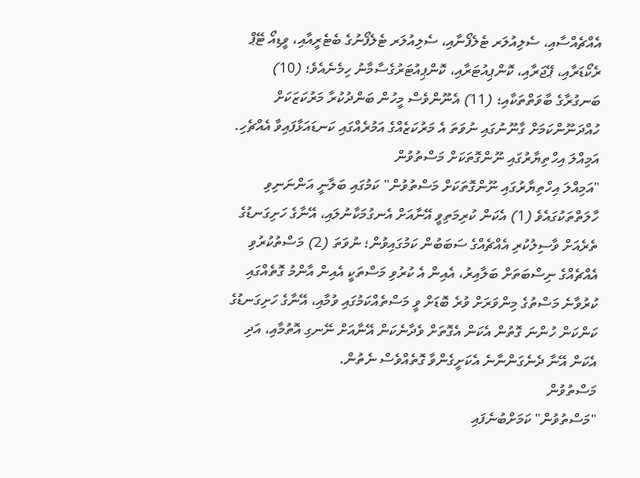އެއްޗެއްސާއި، ސެލިއުލަރ ޓެލެފޯނާއި، ސެލިއުލަރ ޓެލެފޯނުގެ ބެޓެރީއާއި، ވީޑިއޯ ޓޭޕް ރެކޯޑަރާއި، ޕޭޖަރާއި، ކޮންޕިއުޓަރާއި، ކޮންޕިއުޓަރުގެސާމާނު ހިމެނެއެވެ؛ (10) ބަނގުރާގެ ބާވަތްތަކާއި؛ (11) އެނޫންވެސް މީހުން ބަންދުކުރާ މަރުކަޒަކަށް ހުއްދަނޫންކަމަށް ގާނޫނުގައި ނުވަތަ އެ މަރުކަޒެއްގެ އަމުރެއްގައި ކަނޑައަޅާފައިވާ އެއްޗެހި.
އަމިއްލަ އިހްތިޔާރުގައި ނޫންގޮތަކަށް މަސްތުވުން
"އަމިއްލަ އިހްތިޔާރުގައި ނޫންގޮތަކަށް މަސްތުވުން" ކަމުގައި ބަލާނީ އަންނަނިވި ހާލަތްތަކުގައެވެ (1) އެކަން ކުރިމަތިވީ އޭނާއަށް އެނގުމަކާނުލައި، އޭނާގެ ހަށިގަނޑުގެ ތެރެއަށް ވާސިލުކުރި އެއްޗެއްގެ ސަބަބުން ކަމުގައިވުން؛ ނުވަތަ (2) މަސްތުކުރުވި އެއްޗެއްގެ ނިސްބަތަށް ބަލާއިރު، އެއިން އެ ކުރުވި މަސްތަކީ އެއިން އާންމު ގޮތެއްގައި ކުރުވާނެ މަސްތުގެ މިންވަރަށް ވުރެ ބޮޑަށް ވީ މަސްތެއްކަމުގައި ވުމާއި، އޭނާގެ ހަށިގަނޑުގެ ކަންކަން ހުންނަ ގޮތުން އެކަން އެގޮތަށް ވެދާނެކަން އޭނާއަށް ނޭނގި އޮތުމާއި، އަދި އެކަން އޭނާ ދެނެގަންނާނެ އެކަށީގެންވާ ގޮތެއްވެސް ނެތުން.
މަސްތުވުން
"މަސްތުވުން" ކަމަށްބުނެފައި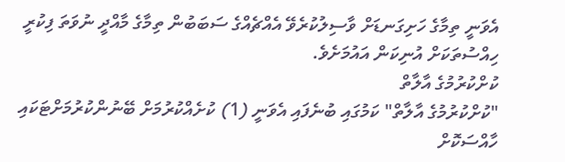އެވަނީ ތިމާގެ ހަށިގަނޑަށް ވާސިލުކުރެވޭ އެއްޗެއްގެ ސަބަބުން ތިމާގެ މާއްދީ ނުވަތަ ފިކުރީ ހިއްސުތަކަށް އުނިކަން އައުމަށެވެ.
ކުށްކުރުމުގެ އާލާތް
"ކުށްކުރުމުގެ އާލާތް" ކަމުގައި ބުނެފައި އެވަނީ (1) ކުށެއްކުރުމަށް ބޭނުންކުރުމަށްޓަކައި ހާއްސަކޮށް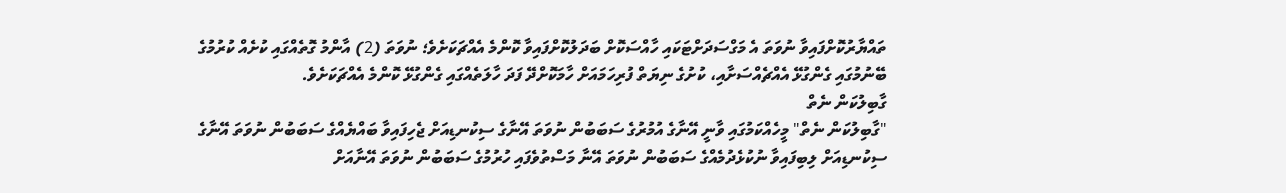ތައްޔާރުކޮށްފައިވާ ނުވަތަ އެ މަގްސަދަށްޓަކައި ހާއްސަކޮށް ބަދަލުކޮށްފައިވާ ކޮންމެ އެއްޗަކަށެވެ؛ ނުވަތަ (2) އާންމު ގޮތެއްގައި ކުށެއް ކުރުމުގެ ބޭނުމުގައި ގެންގުޅޭ އެއްޗެއްސަށާއި، ކުށުގެ ނިޔަތް ފުރިހަމައަށް ހާމަކޮށްދޭ ފަދަ ހާލަތެއްގައި ގެންގުޅޭ ކޮންމެ އެއްޗަކަށެވެ.
ގާބިލުކަން ނެތް
"ގާބިލުކަން ނެތް" މީހެއްކަމުގައި ވާނީ އޭނާގެ އުމުރުގެ ސަބަބުން ނުވަތަ އޭނާގެ ސިކުނޑިއަށް ޖެހިފައިވާ ބައްޔެއްގެ ސަބަބުން ނުވަތަ އޭނާގެ ސިކުނޑިއަށް ލިބިފައިވާ ނުކުޅެދުމެއްގެ ސަބަބުން ނުވަތަ އޭނާ މަސްތުވެފައި ހުރުމުގެ ސަބަބުން ނުވަތަ އޭނާއަށް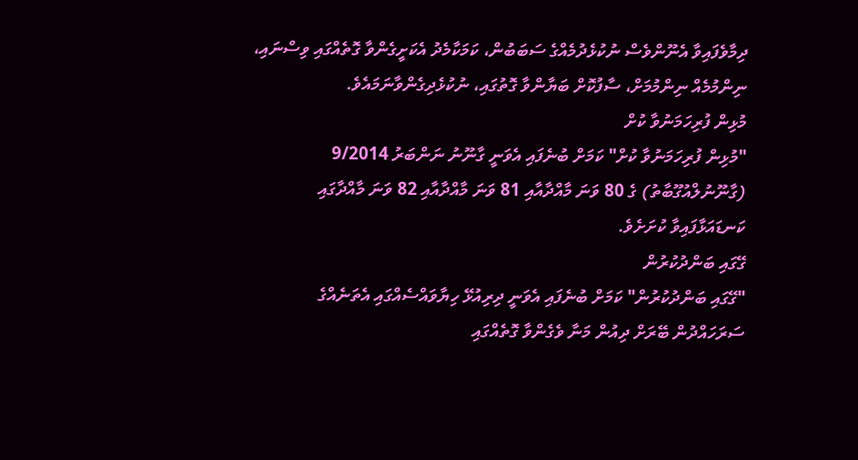ދިމާވެފައިވާ އެނޫންވެސް ނުކުޅެދުމެއްގެ ސަބަބުން، ކަމަކާމެދު އެކަށީގެންވާ ގޮތެއްގައި ވިސްނައި، ނިންމުމެއް ނިންމުމަށް، ސާފުކޮށް ބަޔާންވާ ގޮތުގައި، ނުކުޅެދިގެންވާނަމައެވެ.
މުޅިން ފުރިހަމަނުވާ ކުށް
"މުޅިން ފުރިހަމަނުވާ ކުށް" ކަމަށް ބުނެފައި އެވަނީ ގާނޫނު ނަންބަރު 9/2014 (ގާނޫނުލްއުގޫބާތު) ގެ 80 ވަނަ މާއްދާއާއި 81 ވަނަ މާއްދާއާއި 82 ވަނަ މާއްދާގައި ކަނޑައަޅާފައިވާ ކުށަށެވެ.
ގޭގައި ބަންދުކުރުން
"ގޭގައި ބަންދުކުރުން" ކަމަށް ބުނެފައި އެވަނީ ދިރިއުޅޭ ހިޔާވައްސެއްގައި އެތަނެއްގެ ސަރަހައްދުން ބޭރަށް ދިއުން މަނާ ވެގެންވާ ގޮތެއްގައި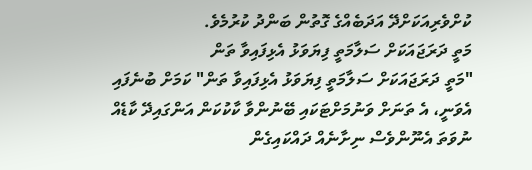ކުށްވެރިއަކަށްދޭ އަދަބެއްގެ ގޮތުން ބަންދު ކުރުމެވެ.
މަތީ ދަރަޖައަކަށް ސަލާމަތީ ފިޔަވަޅު އެޅިފައިވާ ތަން
"މަތީ ދަރަޖައަކަށް ސަލާމަތީ ފިޔަވަޅު އެޅިފައިވާ ތަން" ކަމަށް ބުނެފައި އެވަނީ، އެ ތަނަށް ވަނުމަށްޓަކައި ބޭނުންވާ ކާކުކަން އަންގައިދޭ ކާޑެއް ނުވަތަ އެނޫންވެސް ނިށާނެއް ދައްކައިގެން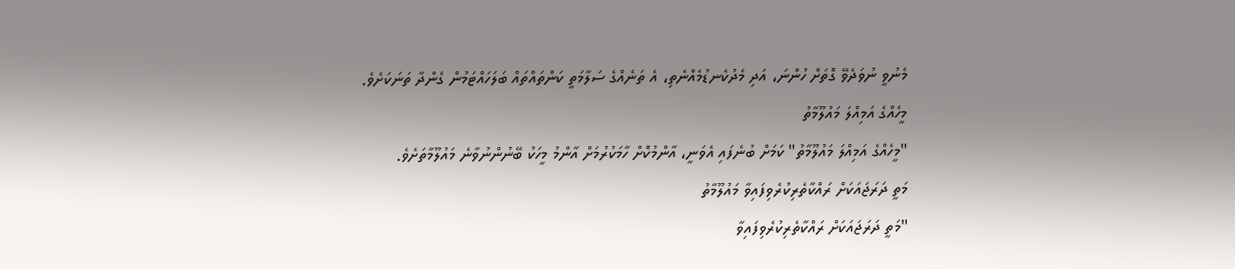މެނުވީ ނުވަދެވޭ ގޮތަށް ހުންނަ، އަދި މެދުކެނޑުމެއްނެތި، އެ ތަނެއްގެ ސަލާމަތީ ކަންތައްތައް ބަލަހައްޓަމުން ގެންދާ ތަނަކަށެވެ.
މީހެއްގެ އަމިއްލަ މައުލޫމާތު
"މީހެއްގެ އަމިއްލަ މައުލޫމާތު" ކަމަށް ބުނެފައި އެވަނީ، އާންމުކޮށް ހާމަކުރުމަށް އާންމު މީހަކު ބޭނުންނުވާނެ މައުލޫމާތަށެވެ.
މަތީ ދަރަޖައަކަށް ރައްކާތެރިކުރެވިފައިވާ މައުލޫމާތު
"މަތީ ދަރަޖައަކަށް ރައްކާތެރިކުރެވިފައިވާ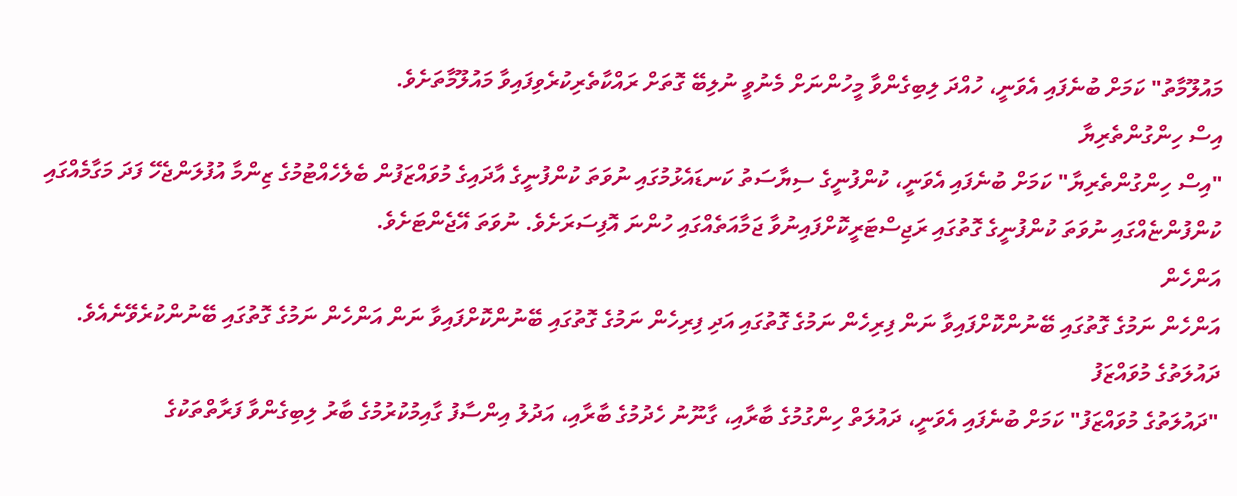މައުލޫމާތު" ކަމަށް ބުނެފައި އެވަނީ، ހުއްދަ ލިބިގެންވާ މީހުންނަށް މެނުވީ ނުލިބޭ ގޮތަށް ރައްކާތެރިކުރެވިފައިވާ މައުލޫމާތަށެވެ.
އިސް ހިންގުންތެރިޔާ
"އިސް ހިންގުންތެރިޔާ" ކަމަށް ބުނެފައި އެވަނީ، ކުންފުނީގެ ސިޔާސަތު ކަނޑައެޅުމުގައި ނުވަތަ ކުންފުނީގެ އާދައިގެ މުވައްޒަފުން ބެލެހެއްޓުމުގެ ޒިންމާ އުފުލަންޖެހޭ ފަދަ މަގާމެއްގައި ކުންފުންޏެއްގައި ނުވަތަ ކުންފުނީގެ ގޮތުގައި ރަޖިސްޓަރީކޮށްފައިނުވާ ޖަމާއަތެއްގައި ހުންނަ އޮފިސަރަށެވެ. ނުވަތަ އޭޖެންޓަށެވެ.
އަންހެން
އަންހެން ނަމުގެ ގޮތުގައި ބޭނުންކޮށްފައިވާ ނަން ފިރިހެން ނަމުގެ ގޮތުގައި އަދި ފިރިހެން ނަމުގެ ގޮތުގައި ބޭނުންކޮށްފައިވާ ނަން އަންހެން ނަމުގެ ގޮތުގައި ބޭނުންކުރެވޭނެއެވެ.
ދައުލަތުގެ މުވައްޒަފު
"ދައުލަތުގެ މުވައްޒަފު" ކަމަށް ބުނެފައި އެވަނީ، ދައުލަތް ހިންގުމުގެ ބާރާއި، ގާނޫނު ހެދުމުގެ ބާރާއި، އަދުލު އިންސާފު ގާއިމުކުރުމުގެ ބާރު ލިބިގެންވާ ފަރާތްތަކުގެ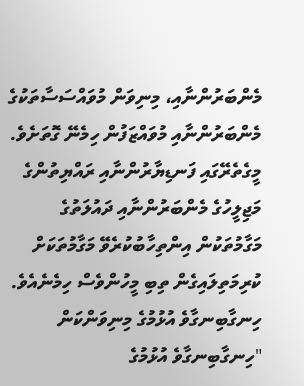މެންބަރުންނާއި، މިނިވަން މުވައްސަސާތަކުގެ މެންބަރުންނާއި މުވައްޒަފުން ހިމެނޭ ގޮތަށެވެ. މީގެތެރޭގައި ފަނޑިޔާރުންނާއި ރައްޔިތުންގެ މަޖިލީހުގެ މެންބަރުންނާއި ދައުލަތުގެ މަގާމުތަކުން އިންތިހާބުކުރެވޭ މަގާމުތަކަށް ކުރިމަތިލައިގެން ތިބި މީހުންވެސް ހިމެނެއެވެ.
ހިނގާބިނގާވެ އުޅުމުގެ މިނިވަންކަން
"ހިނގާބިނގާވެ އުޅުމުގެ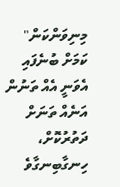މިނިވަންކަން" ކަމަށް ބުނެފައި އެވަނީ އެއް ތަނުން އަނެއް ތަނަށް ދަތުރުކޮށް، ހިނގާބިނގާވެ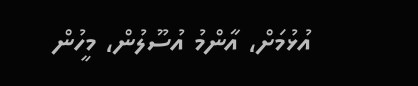އުޅުމަށް، އާންމު އުސޫލުން، މީހުން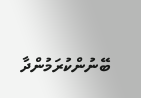ބޭނުންކުރަމުންދާ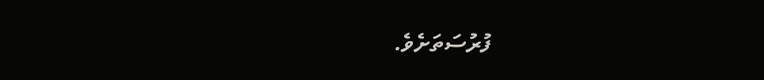ފުރުސަތަށެވެ.